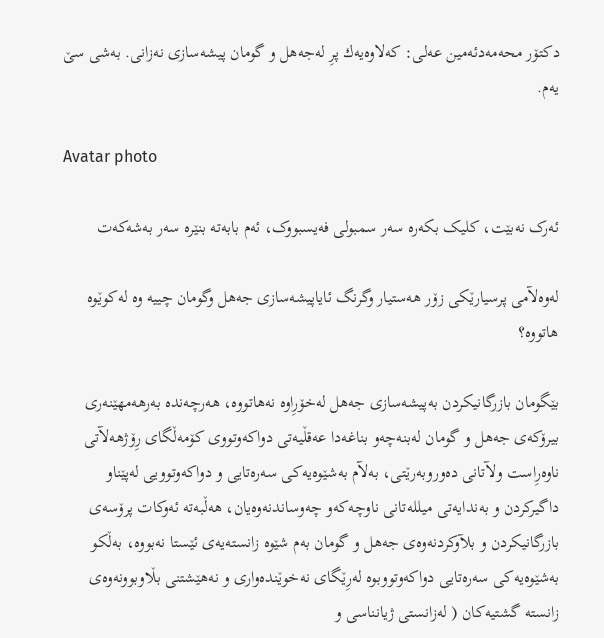دکتۆر محەمەدئەمین عەلی: كه‌لاوه‌یه‌ك پرِ له‌جه‌هل و گومان پیشه‌سازى نه‌زانى. به‌شى سێ یه‌م.

Avatar photo

ئەرک نەبێت، کلیک بکەرە سەر سمبولی فەیسبووک، ئەم بابەتە بنێرە سەر بەشەکەت

له‌وه‌لآمى پرسیارێكى زۆر هه‌ستیار وگرنگ ئایاپیشه‌سازى جه‌هل وگومان چییه‌ وه‌ له‌كوێوه‌ هاتووه‌؟

بێگومان بازرگانیكردن به‌پیشه‌سازى جه‌هل له‌خۆرِاوه‌ نه‌هاتووه‌، هه‌رچه‌نده‌ به‌رهه‌مهێنه‌رى بیرۆكه‌ى جه‌هل و گومان له‌بنه‌چه‌و بناغه‌دا عه‌قڵیه‌تى دواكه‌وتووى كۆمه‌ڵگاى رِۆژهه‌لآتى ناوه‌رِاست ولآتانى ده‌وروبه‌رێتى، به‌لآم به‌شێوه‌یه‌كى سه‌ره‌تایى و دواكه‌وتوویى له‌پێناو داگیركردن و به‌ندایه‌تى میلله‌تانى ناوچه‌كه‌و چه‌وساندنه‌وه‌یان، هه‌ڵبه‌ته‌ ئه‌وكات پرۆسه‌ى بازرگانیكردن و بلآوكردنه‌وه‌ى جه‌هل و گومان به‌م شێوه‌ زانسته‌یه‌ى ئێستا نه‌بووه‌، به‌ڵكو به‌شێوه‌یه‌كى سه‌ره‌تایى دواكه‌وتووبوه‌ له‌رِێگاى نه‌خوێنده‌وارى و نه‌هێشتنى بڵاوبوونه‌وه‌ى زانسته‌ گشتیه‌كان ( له‌زانستى ژیانناسى و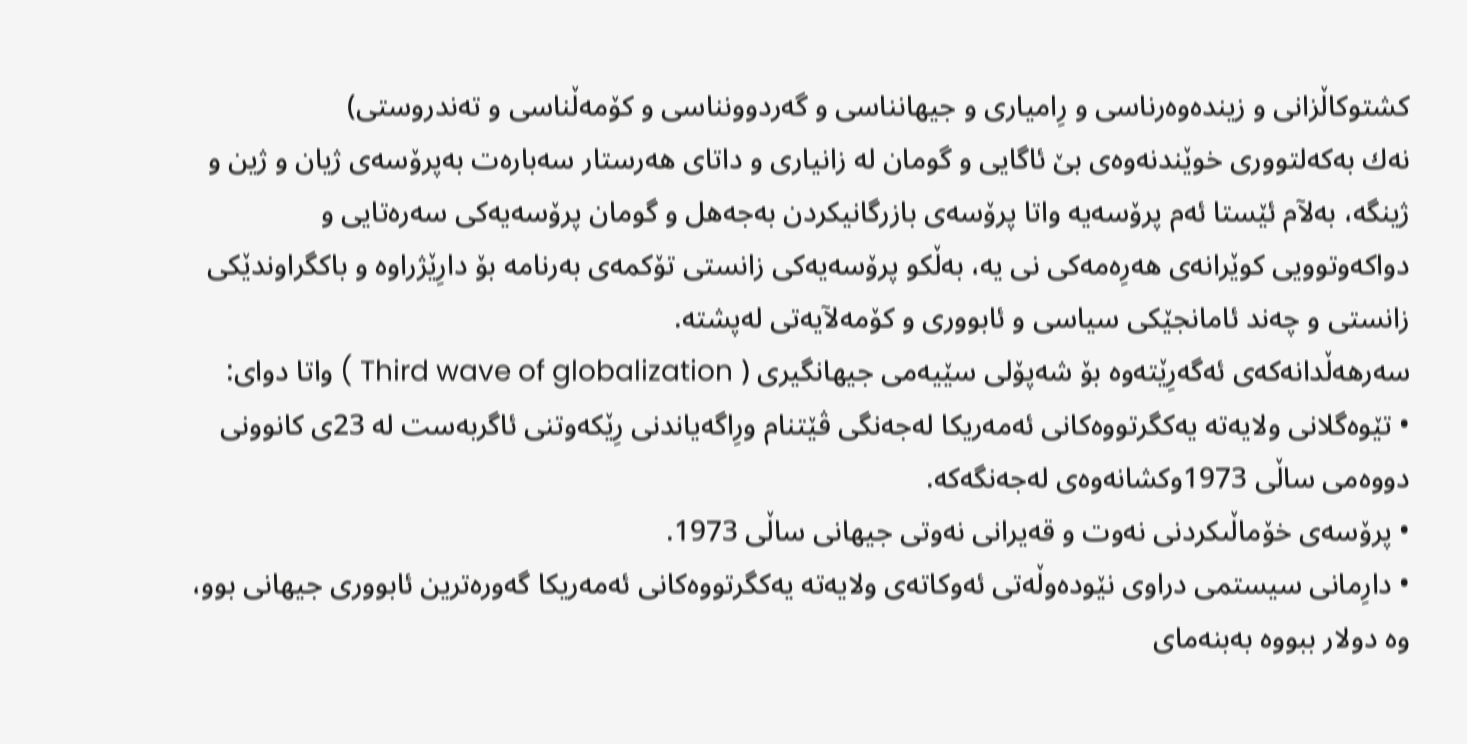كشتوكاڵزانى و زینده‌وه‌رناسى و رِامیارى و جیهانناسى و گه‌ردوونناسى و كۆمه‌ڵناسى و ته‌ندروستى) نه‌ك ‌به‌كه‌لتوورى خوێندنه‌وه‌ى بێ ئاگایى و گومان له زانیارى و داتاى هه‌رستار سه‌باره‌ت به‌پرۆسه‌ى ژیان و ژین و ژینگه‌، به‌لآم ئێستا ئه‌م پرۆسه‌یه‌ واتا پرۆسه‌ى بازرگانیكردن به‌جه‌هل و گومان پرۆسه‌یه‌كى سه‌ره‌تایى و دواكه‌وتوویى كوێرانه‌ى هه‌رِه‌مه‌كى نی یه‌، به‌ڵكو پرۆسه‌یه‌كى زانستى تۆكمه‌ى به‌رنامه‌ بۆ دارِێژراوه‌ و باكگراوندێكى زانستى و چه‌ند ئامانجێكى سیاسى و ئابوورى و كۆمه‌لآیه‌تى له‌پشته‌.
سه‌رهه‌ڵدانه‌كه‌ى ئه‌گه‌رِێته‌وه‌ بۆ شه‌پۆلى سێیه‌مى جیهانگیرى ( Third wave of globalization ) واتا دواى:
• تێوه‌گلانى ولایه‌ته‌ یه‌كگرتووه‌كانى ئه‌مه‌ریكا له‌جه‌نگى ڤێتنام ورِاگه‌یاندنى رِێكه‌وتنى ئاگربه‌ست له‌ 23ى كانوونى دووه‌مى ساڵى 1973وكشانه‌وه‌ى له‌جه‌نگه‌كه‌.
• پرۆسه‌ى خۆماڵىكردنى نه‌وت و قه‌یرانى نه‌وتى جیهانى ساڵى 1973.
• دارِمانى سیستمى دراوى نێوده‌وڵه‌تى ئه‌وكاته‌ى ولایه‌ته‌ یه‌كگرتووه‌كانى ئه‌مه‌ریكا گه‌وره‌ترین ئابوورى جیهانى بوو، وه‌ دولار ببووه‌ به‌بنه‌ماى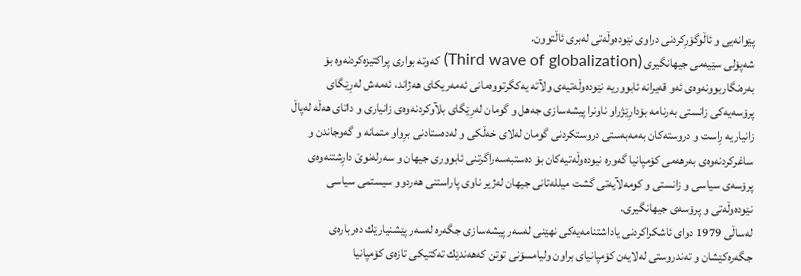پێوانه‌یى و ئاڵوگۆرِكردنى دراوى نێوده‌وڵه‌تى له‌برى ئاڵتوون.
شه‌پۆلى سێیه‌مى جیهانگیرى (Third wave of globalization) كه‌وته‌ بوارى پراكتیزه‌كردنه‌وه‌ بۆ به‌ره‌نگاربوونه‌وه‌ى ئه‌و قه‌یرانه‌ ئابووریه‌ نێوده‌وڵه‌تیه‌ى ولآته‌ یه‌كگرتووه‌مانى ئه‌مه‌ریكاى هه‌ژاند، ئه‌مه‌ش له‌رِێگاى پرۆسه‌یه‌كى زانستى به‌رنامه‌ بۆدارِێژراو ناونرا پیشه‌سازى جه‌هل و گومان له‌رِێگاى بلآوكردنه‌وه‌ى زانیارى و داتاى هه‌ڵه‌ له‌پاڵ زانیاریه‌ رِاست و دروسته‌كان به‌مه‌به‌ستى دروستكردنى گومان له‌لاى خه‌ڵكى و له‌ده‌ستادنى برِواو متمانه‌ و گه‌وجاندن و ساغركردنه‌وه‌ى به‌رهه‌مى كۆمپانیا گه‌وره‌ نیوده‌وڵه‌تیه‌كان بۆ ده‌ستبه‌سه‌راگرتنى ئابوورى جیهان و سه‌رله‌نوێ‌ دارِشتنه‌وه‌ى پرۆسه‌ى سیاسى و زانستى و كومه‌لآیه‌تى گشت میلله‌تانى جیهان له‌ژیر ناوى پاراستنى هه‌ردوو سیستمى سیاسى نێوده‌وڵه‌تى و پرۆسه‌ى جیهانگیرى.
له‌ساڵى 1979 دواى ئاشكراكردنى یاداشتنامه‌یه‌كى نهێنى له‌سه‌ر پیشه‌سازى جگه‌ره‌ له‌سه‌ر پێشنیارێك ده‌رباره‌ى جگه‌ره‌كێشان و ته‌ندروستى له‌لایه‌ن كۆمپانیاى براون ولیامسۆنى توتن كه‌هه‌ندێك ته‌كتیكى تازه‌ى كۆمپانیا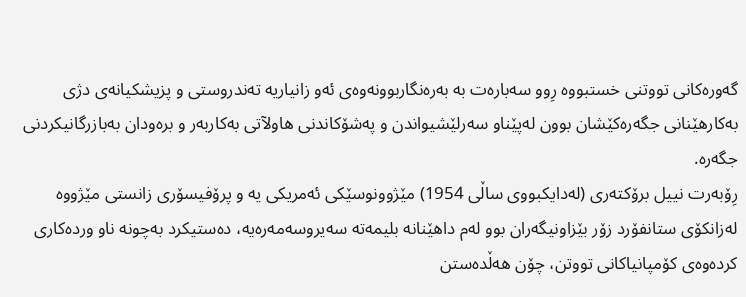گه‌وره‌كانى تووتنى خستبووه‌ رِوو سه‌باره‌ت به‌ به‌ره‌نگاربوونه‌وه‌ى ئه‌و زانیاریه‌ ته‌ندروستى و پزیشكیانه‌ى دژى به‌كارهێنانى جگه‌ره‌كێشان بوون له‌پێناو سه‌رلێشیواندن و په‌شۆكاندنى هاولآتى به‌كاربه‌ر و بره‌ودان به‌بازرگانیكردنى جگه‌ره‌.
رِۆبه‌رت نییل برۆكته‌رى (له‌دایكبووى ساڵى 1954) مێژوونوسێكى ئه‌مریكى یه‌ و پرۆفیسۆرى زانستى مێژووه‌ له‌زانكۆى ستانفۆرد زۆر بێزاونیگه‌ران بوو له‌م داهێنانه‌ بلیمه‌ته‌ سه‌یروسه‌مه‌ره‌یه‌، ده‌ستیكرد به‌چونه‌ ناو ورده‌كارى كرده‌وه‌ى كۆمپانیاكانى تووتن، چۆن هه‌ڵده‌ستن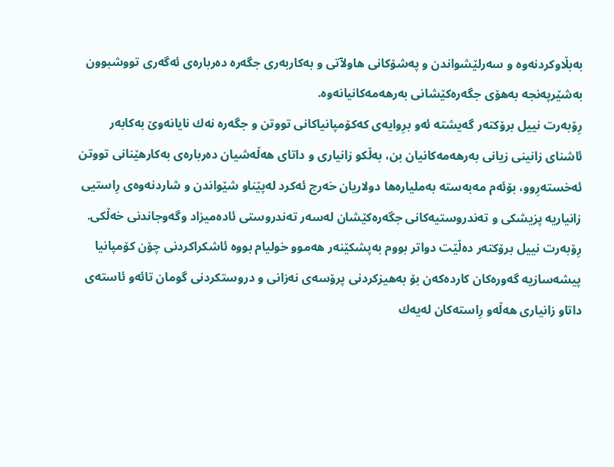به‌بڵاوكردنه‌وه‌ و سه‌رلێشواندن و په‌شۆكانى هاولآتى و به‌كاربه‌رى جگه‌ره‌ ده‌رباره‌ى ئه‌گه‌رى تووشبوون به‌شێرپه‌نجه‌ به‌هۆى جگه‌ره‌كێشانى به‌رهه‌مه‌كانیانه‌وه‌.
رِۆبه‌رت نییل برۆكته‌ر گه‌یشته‌ ئه‌و برِوایه‌ى كه‌كۆمپانیاكانى تووتن و جگه‌ره‌ نه‌ك نایانه‌وێ‌ به‌كابه‌ر ئاشناى زانینى زیانى به‌رهه‌مه‌كانیان بن، به‌ڵكو زانیارى و داتاى هه‌ڵه‌شیان ده‌رباره‌ى به‌كارهێنانى تووتن ئه‌خسته‌رِوو، بۆئه‌م مه‌به‌سته‌ به‌ملیاره‌ها دولاریان خه‌رج ئه‌كرد له‌پێناو شێواندن و شاردنه‌وه‌ى رِاستیى زانیاریه‌ پزیشكى و ته‌ندروستیه‌كانى جگه‌ره‌كێشان له‌سه‌ر ته‌ندروستى ئاده‌میزاد وگه‌وجاندنى خه‌ڵكى.
رِۆبه‌رت نییل برۆكته‌ر ده‌ڵێت دواتر بووم به‌پشكێنه‌ر هه‌موو خولیام بووه‌ ئاشكراكردنى چۆن كۆمپانیا پیشه‌سازیه‌ گه‌وره‌كان كارده‌كه‌ن بۆ به‌هیزكردنى پرۆسه‌ى نه‌زانى و دروستكردنى گومان تائه‌و ئاسته‌ى داتاو زانیارى هه‌ڵه‌و رِاسته‌كان له‌یه‌ك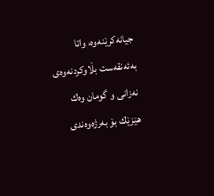جیانه‌كرێنه‌وه‌، واتا به‌ئه‌نقه‌ست بڵاوكردنه‌وه‌ى نه‌زانى و گومان وه‌ك هێزێك بۆ به‌رژه‌وه‌ندى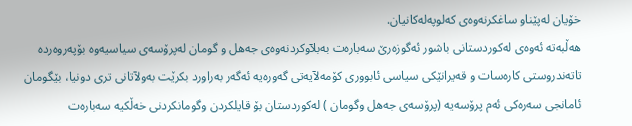خۆیان له‌پێناو ساغكرنه‌وه‌ى كه‌لوپه‌له‌كانیان.
هه‌ڵبه‌ته‌ ئه‌وه‌ى له‌كوردستانى باشور ئه‌گوزه‌رێ‌ سه‌باره‌ت به‌بلآوكردنه‌وه‌ى جه‌هل و گومان له‌پرۆسه‌ى سیاسیه‌وه‌ بۆپه‌روه‌رده‌ تاته‌ندروستى كاره‌سات و قه‌یرانێكى سیاسى ئابوورى كۆمه‌لآیه‌تى گه‌وره‌یه‌ ئه‌گه‌ر به‌راورد بكرێت به‌ولآتانى ترى دونیا، بێگومان ئامانجى سه‌ره‌كى ئه‌م پرۆسه‌یه‌ (پرۆسه‌ى جه‌هل وگومان ) له‌كوردستان بۆ قایلكردن وگومانكردنى خه‌ڵكیه‌ سه‌باره‌ت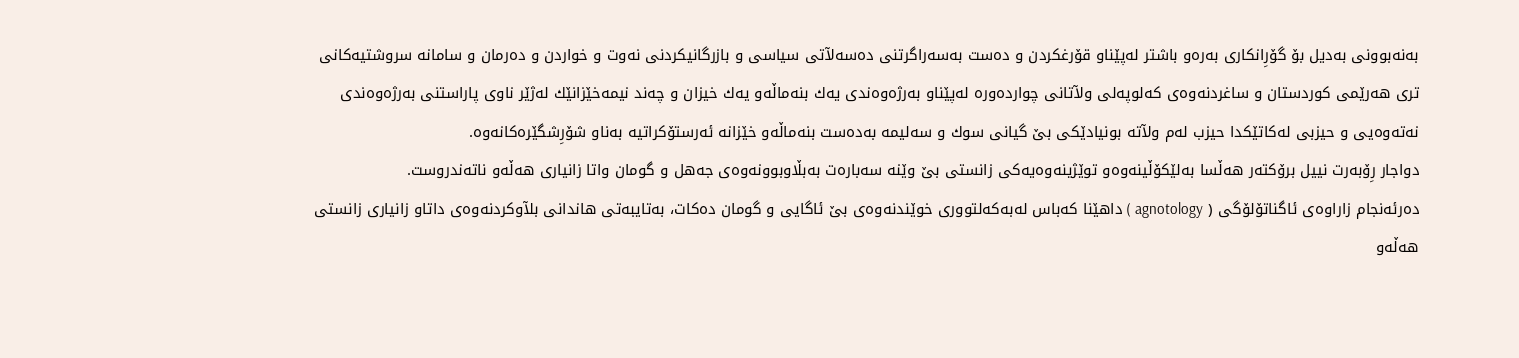به‌نه‌بوونى به‌دیل بۆ گۆرِانكارى به‌ره‌و باشتر له‌پێناو قۆرغكردن و ده‌ست به‌سه‌راگرتنى ده‌سه‌لآتى سیاسى و بازرگانیكردنى نه‌وت و خواردن و ده‌رمان و سامانه‌ سروشتیه‌كانى ترى هه‌رێمى كوردستان و ساغردنه‌وه‌ى كه‌لوپه‌لى ولآتانى چوارده‌وره‌ له‌پێناو به‌رژه‌وه‌ندى یه‌ك بنه‌ماڵه‌و یه‌ك خیزان و چه‌ند نیمه‌خێزانێك له‌ژێر ناوى پاراستنى به‌رژه‌وه‌ندى نه‌ته‌وه‌یى و حیزبى له‌كاتێكدا حیزب له‌م ولآته‌ بونیادێكى بێ‌ گیانى سوك و سه‌لیمه‌ به‌ده‌ست بنه‌ماڵه‌و خێزانه‌ ئه‌رستۆكراتیه‌ به‌ناو شۆرِشگێره‌كانه‌وه‌.
دواجار رِۆبه‌رت نییل برۆكته‌ر هه‌ڵسا به‌لێكۆڵینه‌وه‌و توێژینه‌وه‌یه‌كى زانستى بێ وێنه‌ سه‌باره‌ت به‌بڵاوبوونه‌وه‌ى جه‌هل و گومان واتا زانیارى هه‌ڵه‌و ناته‌ندروست.
ده‌رئه‌نجام زاراوه‌ى ئاگناتۆلۆگى ( agnotology ) داهێنا كه‌باس له‌به‌كه‌لتوورى خوێندنه‌وه‌ى بێ ئاگایى و گومان ده‌كات، به‌تایبه‌تى هاندانى بلآوكردنه‌وه‌ى داتاو زانیارى زانستى هه‌ڵه‌و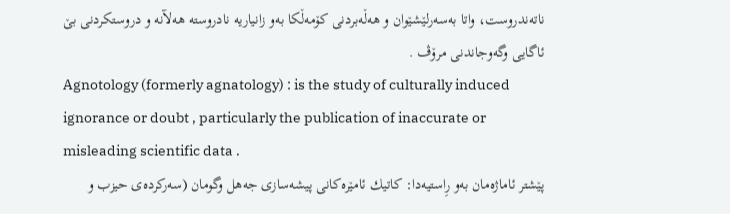ناته‌ندروست، واتا به‌سه‌رلێشێوان و هه‌ڵه‌بردنى كۆمه‌ڵكا به‌و زانیاریه‌ نادروسته‌ هه‌لآنه‌ و دروستكردنى بێ ئاگایى وگه‌وجاندنى مرۆڤ .
Agnotology (formerly agnatology) : is the study of culturally induced ignorance or doubt , particularly the publication of inaccurate or misleading scientific data .
پێشتر ئاماژه‌مان به‌و رِاستیه‌دا: كاتیك ئامێره‌كانى پیشه‌سازى جه‌هل وگومان (سه‌ركرده‌ى حیزب و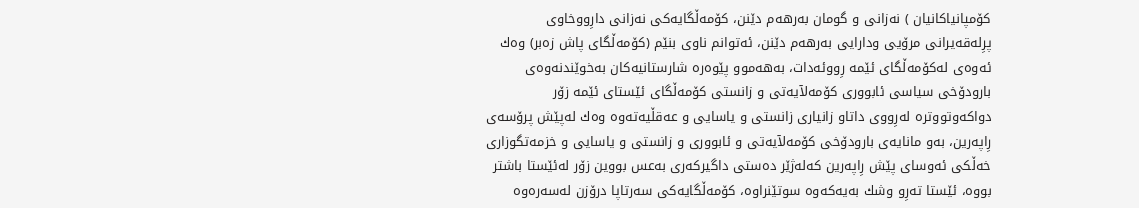كۆمپانیاكانیان ) نه‌زانى و گومان به‌رهه‌م دێنن، كۆمه‌ڵگایه‌كى نه‌زانى دارِووخاوى پرِله‌قه‌یرانى مرۆیى ودارایى به‌رهه‌م دێنن، ئه‌توانم ناوى بنێم (كۆمه‌ڵگاى پاش زه‌بر) وه‌ك ئه‌وه‌ى له‌كۆمه‌ڵگاى ئێمه‌ رِووئه‌دات، به‌هه‌موو پێوه‌ره‌ شارستانیه‌كان به‌خوێندنه‌وه‌ى بارودۆخى سیاسى ئابوورى كۆمه‌لآیه‌تى و زانستى كۆمه‌ڵگاى ئێستاى ئێمه‌ زۆر دواكه‌وتووتره‌ له‌رِووى داتاو زانیارى زانستى و یاسایى و عه‌قڵیه‌ته‌وه‌ وه‌ك له‌پێش پرۆسه‌ى رِاپه‌رین، به‌و مانایه‌ى بارودۆخى كۆمه‌لآیه‌تى و ئابوورى و زانستى و یاسایى و خزمه‌تگوزارى خه‌ڵكى ئه‌وساى پێش رِاپه‌رین كه‌له‌ژێر ده‌ستى داگیركه‌رى به‌عس بووین زۆر له‌ئێستا باشتر بووه‌، ئێستا ته‌رِو وشك به‌یه‌كه‌وه‌ سوتێنراوه‌، كۆمه‌ڵگایه‌كى سه‌رتاپا درۆزن له‌سه‌ره‌وه‌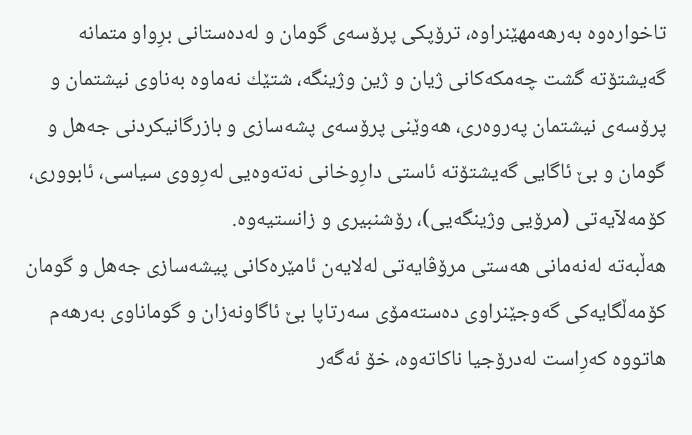تاخواره‌وه‌ به‌رهه‌مهێنراوه‌، ترۆپكى پرۆسه‌ى گومان و له‌ده‌ستانى برِواو متمانه‌ گه‌یشتۆته‌ گشت چه‌مكه‌كانى ژیان و ژین وژینگه‌، شتێك نه‌ماوه‌ به‌ناوى نیشتمان و پرۆسه‌ى نیشتمان په‌روه‌رى، هه‌وێنى پرۆسه‌ى پشه‌سازى و بازرگانیكردنى جه‌هل و گومان و بێ‌ ئاگایى گه‌یشتۆته‌ ئاستى دارِوخانى نه‌ته‌وه‌یى له‌رِووى سیاسى، ئابوورى، كۆمه‌لآیه‌تى (مرۆیى وژینگه‌یى)، رۆشنبیرى و زانستیه‌وه‌.
هه‌ڵبه‌ته‌ له‌نه‌مانى هه‌ستى مرۆڤایه‌تى له‌لایه‌ن ئامێره‌كانى پیشه‌سازى جه‌هل و گومان كۆمه‌ڵگایه‌كى گه‌وجێنراوى ده‌سته‌مۆى سه‌رتاپا بێ‌ ئاگاونه‌زان و گوماناوى به‌رهه‌م هاتووه‌ كه‌رِاست له‌درۆجیا ناكاته‌وه‌، خۆ ئه‌گه‌ر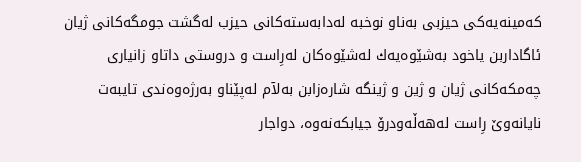كه‌مینه‌یه‌كى حیزبى به‌ناو نوخبه‌ له‌دابه‌سته‌كانى حیزب له‌گشت جومگه‌كانى ژیان ئاگاداربن یاخود به‌شێوه‌یه‌ك له‌شێوه‌كان له‌رِاست و دروستى داتاو زانیارى چه‌مكه‌كانى ژیان و ژین و ژینگه‌ شاره‌زابن به‌لآم له‌پێناو به‌رژه‌وه‌ندى تایبه‌ت نایانه‌وێ‌ رِاست له‌هه‌ڵه‌ودرۆ جیابكه‌نه‌وه‌، دواجار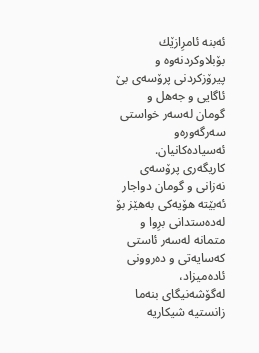ئه‌بنه‌ ئامرِازێك بۆبلاوكردنه‌وه‌ و پیرۆزكردنى پرۆسه‌ى بێ‌ ئاگایى و جه‌هل و گومان له‌سه‌ر خواستى سه‌رگه‌وره‌و ئه‌سیاده‌كانیان.
كاریگه‌رى پرۆسه‌ى نه‌زانى و گومان دواجار ئه‌بێته‌ هۆیه‌كى به‌هێز بۆ له‌ده‌ستدانى برِوا و متمانه‌ له‌سه‌ر ئاستى كه‌سایه‌تى و ده‌روونى ئاده‌میزاد، له‌گۆشه‌نیگاى بنه‌ما زانستیه‌ شیكاریه‌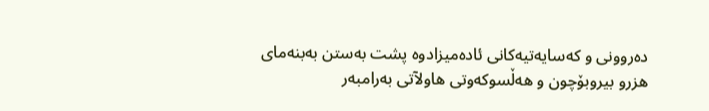ده‌روونى و كه‌سایه‌تیه‌كانى ئاده‌میزادوه‌ پشت به‌ستن به‌بنه‌ماى هزرو بیروبۆچون و هه‌ڵسوكه‌وتى هاولآتى به‌رامبه‌ر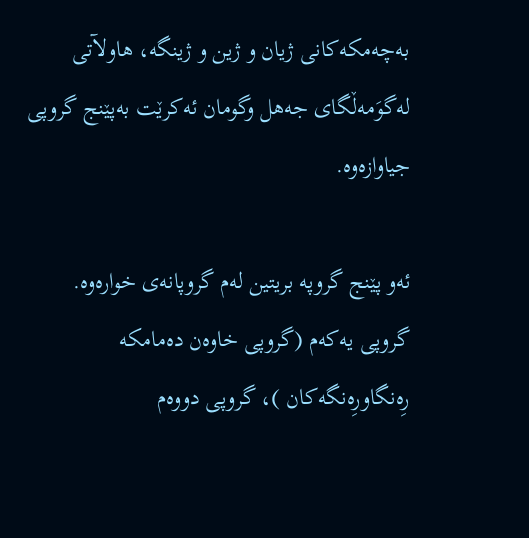به‌چه‌مكه‌كانى ژیان و ژین و ژینگه‌، هاولآتى له‌گوَمه‌ڵگاى جه‌هل وگومان ئه‌كرێت به‌پێنج گروپى جیاوازه‌وه‌.

ئه‌و پێنج گروپه‌ بریتین له‌م گروپانه‌ى خواره‌وه‌.
گروپى یه‌كه‌م (گروپى خاوه‌ن ده‌مامكه‌ رِه‌نگاورِه‌نگه‌كان )، گروپى دووه‌م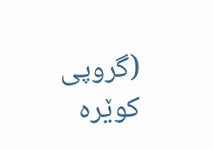(گروپى كوێره‌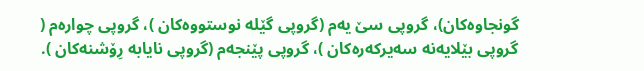گونجاوه‌كان)، گروپى سێ‌ یه‌م (گروپى گێله‌ نوستووه‌كان )، گروپى چواره‌م ( گروپى بێلایه‌نه‌ سه‌یركه‌ره‌كان )، گروپى پێنجه‌م (گروپى نایابه‌ رِۆشنه‌كان ).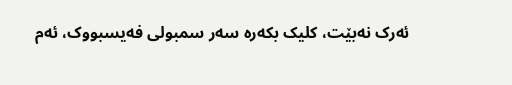ئەرک نەبێت، کلیک بکەرە سەر سمبولی فەیسبووک، ئەم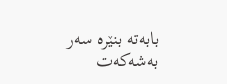بابەتە بنێرە سەر بەشەکەت